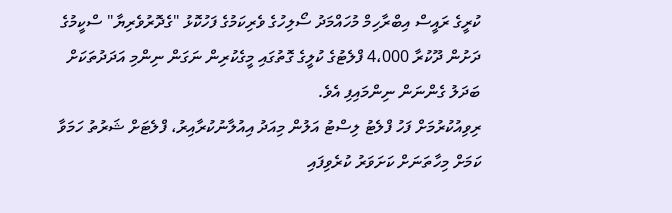ކުރީގެ ރައީސް އިބްރާހިމް މުހައްމަދު ސޯލިހުގެ ވެރިކަމުގެ ފަހުކޮޅު "ގެދޮރުވެރިޔާ" ސްކީމުގެ ދަށުން ދޫކުރާ 4،000 ފްލެޓުގެ ކުލީގެ ގޮތުގައި މީގެކުރިން ނަގަން ނިންމި އަދަދުތަކަށް ބަދަލު ގެންނަން ނިންމައިފި އެވެ.
ރިވިއުކުރުމަށް ފަހު ފްލެޓު ލިސްޓު އަލުން މިއަދު އިއުލާނުކުރާއިރު، ފްލެޓަށް ޝަރުތު ހަމަވާ ކަމަށް މިހާތަނަށް ކަށަވަރު ކުރެވިފައި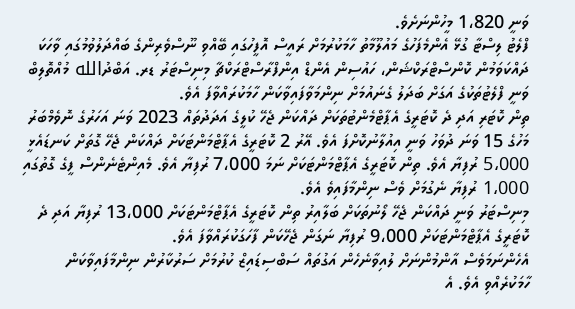ވަނީ 1،820 މީހުންނަށެވެ.
ފްލެޓު ލިސްޓާ ގުޅޭ އެންމެފަހުގެ މައުލޫމާތު ހާމަކުރުމަށް ރައީސް އޮފީހުގައި ބޭއްވި ނޫސްވެރިންގެ ބައްދަލުވުމުގައި ވާހަކަ ދައްކަވަމުން ކޮންސްޓްރަކްޝަން، ހައުސިން އެންޑް އިންފްރާސްޓްރަކްޗާ މިނިސްޓަރު ޑރ. އަބްދުالله މުއްތޮލިބް ވަނީ ފްލެޓުތަކުގެ އަގަށް ބަދަލު ގެނައުމަށް ނިންމަވާފައިވާކަން ހާމަކުރައްވާފަ އެވެ.
ތިން ކޮޓަރި އަދި ދެ ކޮޓަރީގެ އެޕާޓްމެންޓުތަކަށް ދައްކަން ޖެހޭ ކުލީގެ އަދަދުތައް 2023 ވަނަ އަހަރުގެ ނޮވެމްބަރު މަހުގެ 15 ވަނަ ދުވަހު ވަނީ އިއުލާނުކޮށްފަ އެވެ. އޭރު 2 ކޮޓަރީގެ އެޕާޓްމަންޓަކަށް ދައްކަން ޖެހޭ ގޮތަށް ކަނޑައެޅީ 5،000 ރުފިޔާ އެވެ. ތިން ކޮޓަރީގެ އެޕާޓްމަންޓަކަށް ނަމަ 7،000 ރުފިޔާ އެވެ. މެއިންޓެނެންސް ފީގެ ގޮތުގައި 1،000 ރުފިޔާ ނެގުމަށް ވެސް ނިންމާފައިވެ އެވެ.
މިނިސްޓަރު ވަނީ ދައްކަން ޖެހޭ ލޯނުތަކަށް ބަލާއިރު ތިން ކޮޓަރީގެ އެޕާޓްމަންޓަކަށް 13،000 ރުފިޔާ އަދި ދެ ކޮޓަރީގެ އެޕާޓްމަންޓަކަށް 9،000 ރުފިޔާ ނަގަން ޖެހޭކަން ފާހަގަކުރައްވާފަ އެވެ.
އެހެންނަމަވެސް އާންމުންނަށް ލުއިވާނެހެން އަގުތައް ސަބްސިޑައިޒް ކުރުމަށް ސަރުކާރުން ނިންމާފައިވާކަން ހާމަކުރެއްވި އެވެ. އެ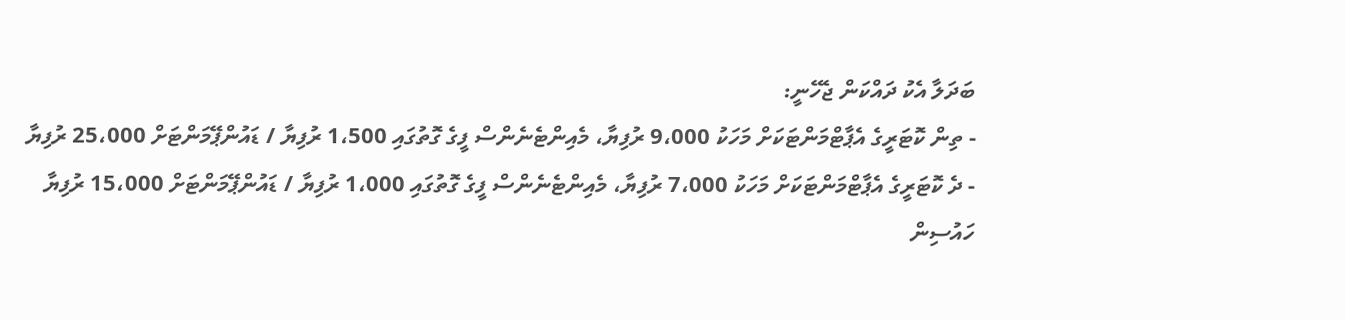ބަދަލާ އެކު ދައްކަން ޖެހޭނީ:
- ތިން ކޮޓަރީގެ އެޕާޓްމަންޓަކަށް މަހަކު 9،000 ރުފިޔާ، މެއިންޓެނެންސް ފީގެ ގޮތުގައި 1،500 ރުފިޔާ / ޑައުންޕޭމަންޓަށް 25،000 ރުފިޔާ
- ދެ ކޮޓަރީގެ އެޕާޓްމަންޓަކަށް މަހަކު 7،000 ރުފިޔާ، މެއިންޓެނެންސް ފީގެ ގޮތުގައި 1،000 ރުފިޔާ / ޑައުންޕޭމަންޓަށް 15،000 ރުފިޔާ
ހައުސިން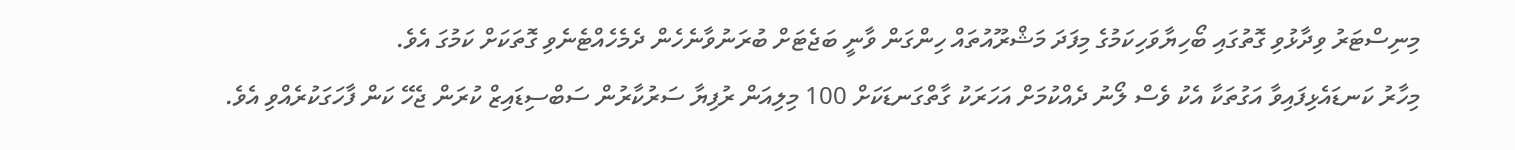މިނިސްޓަރު ވިދާޅުވި ގޮތުގައި ބޯހިޔާވަހިކަމުގެ މިފަދަ މަޝްރޫއުތައް ހިންގަން ވާނީ ބަޖެޓަށް ބުރަނުވާނެހެން ދެމެހެއްޓެނެވި ގޮތަކަށް ކަމުގަ އެވެ.
މިހާރު ކަނޑައެޅިފައިވާ އަގުތަކާ އެކު ވެސް ލޯނު ދެއްކުމަށް އަހަރަކު ގާތްގަނޑަކަށް 100 މިލިއަން ރުފިޔާ ސަރުކާރުން ސަބްސިޑައިޒް ކުރަން ޖެހޭ ކަން ފާހަގަކުރެއްވި އެވެ.